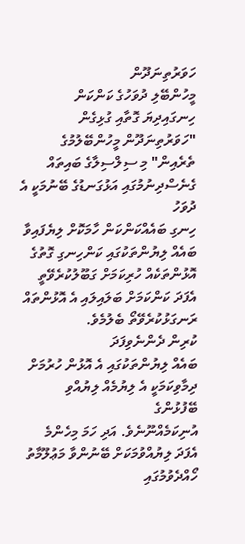ހަވަރުތިނަދޫން
މީހުންބޭލި ދުވަހުގެ ކަންކަން ހިނގައިދިޔަ ގޮތާއި ގުޅިގެން "ހަވަރުތިނަދޫން މީހުންބޭލުމުގެ
ތެރެއިން" މި ސިލްސިލާގެ ބައިތައް ގެނެސްދިނުމުގައި އަޅުގަނޑުގެ ބޭނުމަކީ އެ ދުވަހު
ހިނގި ބައެއްކަންކަން ހާމަކޮށް ލިޔެފައިވާ ބައެއް ލިޔުންތަކުގައި ކަންހިނގި ގޮތުގެ
އޮޅުންތަކެއް ހުރިކަމަށް ގަބޫލުކުރެވޭތީ އެފަދަ ކަންކަމަށް ބަލައިލައި އެ އޮޅުންތައް
ރަނގަޅުކުރެވޭތޯ ބެލުމެވެ.
ކުރިން ދެންނެވިފަދަ
ބައެއް ލިޔުންތަކުގައި އެ އޮޅުން ހުރުމަށް ދިމާވިކަމަކީ އެ ލިޔުމެއް ލިޔުއްވި ބޭފުޅުންގެ
އުނިކަމެއްނޫނެވެ. އަދި ހަމަ މިހެންމެ އެފަދަ ލިޔުއްވުމަކަށް ބޭނުންވާ މަޢުލޫމާތު ހޯއްދެވުމުގައި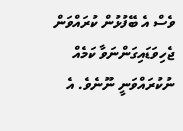ވެސް އެ ބޭފުޅުން ކުރައްވަން ޖެހިވަޑައިގަންނަވާ ކަމެއް ނުކުރައްވަނީ ނޫނެވެ. އެ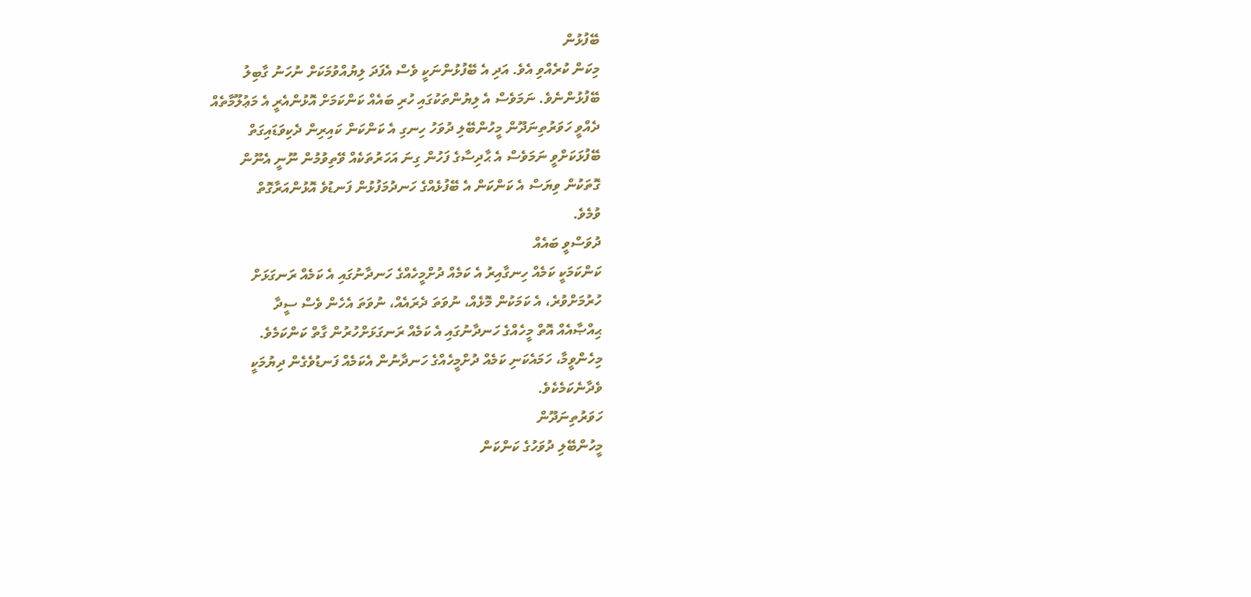ބޭފުޅުން
މިކަން ކުރެއްވި އެވެ. އަދި އެ ބޭފުޅުންނަކީ ވެސް އެފަދަ ލިޔުއްވުމަކަށް ނުހަނު ގާބިލު
ބޭފުޅުންނެވެ. ނަމަވެސް އެ ލިޔުންތަކުގައި ހުރި ބައެއް ކަންކަމަށް އޮޅުންއެރީ އެ މަޢުލޫމާތެއް
ދެއްވީ ހަވަރުތިނަދޫން މީހުންބޭލި ދުވަހު ހިނގި އެ ކަންކަން ކައިރިން ދެކިވަޑައިގަތް
ބޭފުޅަކަށްވީ ނަމަވެސް އެ ޙާދިސާގެ ފަހުން ގިނަ އަހަރުތަކެއް ވޭތިވުމުން ނޫނީ އެނޫން
ގޮތަކުން ވިޔަސް އެ ކަންކަން އެ ބޭފުޅެއްގެ ހަނދުމަފުޅުން ފަނޑުވެ އޮޅުންއަރާގޮތް
ވުމެވެ.
ދުވަސްވީ ބައެއް
ކަންކަމަކީ ކަމެއް ހިނގާއިރު އެ ކަމެއް ދުށްމީހެއްގެ ހަނދާނުގައި އެ ކަމެއް ރަނގަޅަށް
ހުރުމަށްވުރެ، އެ ކަމަކުން މޮޅެއް، ނުވަތަ ދެރައެއް، ނުވަތަ އެހެން ވެސް ސީދާ
ޙިއްޞާއެއް އޮތް މީހެއްގެ ހަނދާނުގައި އެ ކަމެއް ރަނގަޅަށްހުރުން ގާތް ކަންކަމެވެ.
މިހެންވީމާ، ހަމައެކަނި ކަމެއް ދުށްމީހެއްގެ ހަނދާނުން އެކަމެއް ފަނޑުވެގެން ދިޔުމަކީ
ވެދާނެކަމެކެވެ.
ހަވަރުތިނަދޫން
މީހުންބޭލި ދުވަހުގެ ކަންކަން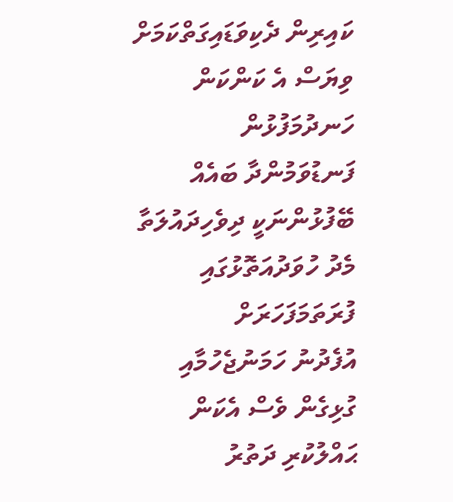ކައިރިން ދެކިވަޑައިގަތްކަމަށް ވިޔަސް އެ ކަންކަން ހަނދުމަފުޅުން
ފަނޑުވަމުންދާ ބައެއް ބޭފުޅުންނަކީ ދިވެހިދައުލަތާ މެދު ހުވަދުއަތޮޅުގައި ފުރަތަމަފަހަރަށް
އުފެދުނު ހަމަނުޖެހުމާއި ގުޅިގެން ވެސް އެކަން ޙައްލުކުރި ދަތުރު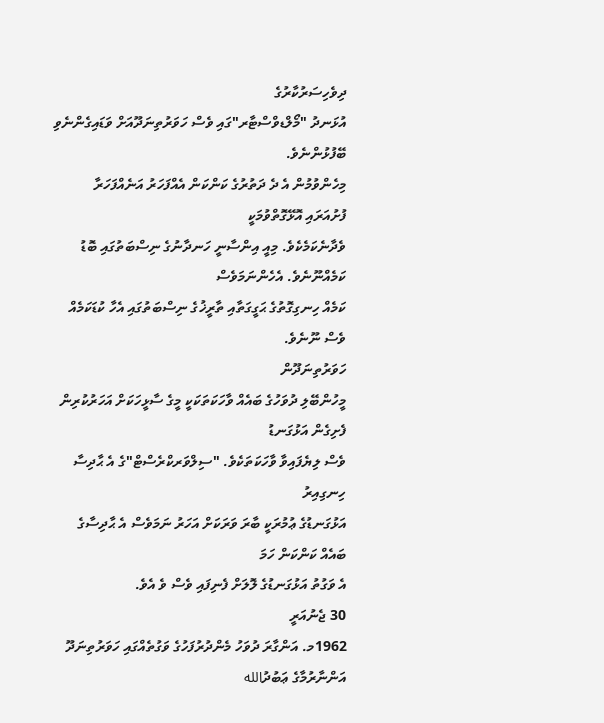ދިވެހިސަރުކާރުގެ
އުޅަނދު "މޯލްޑވްސްޓާރ"ގައި ވެސް ހަވަރުތިނަދޫއަށް ވަޑައިގެންނެވި ބޭފުޅުންނެވެ.
މިހެންވުމުން އެ ދެ ދަތުރުގެ ކަންކަން އެއްފަހަރު އަނެއްފަހަރާ ފުށުއަރައި އޮޅޭގޮތްވުމަކީ
ވެދާނެކަމެކެވެ. މިއީ އިންސާނީ ހަނދާނުގެ ނިސްބަތުގައި ބޮޑު ކަމެއްނޫނެވެ. އެހެންނަމަވެސް
ކަމެއް ހިނގިގޮތުގެ ޙަގީގަތާއި ތާރީޚުގެ ނިސްބަތުގައި އެހާ ކުޑަކަމެއް ވެސް ނޫނެވެ.
ހަވަރުތިނަދޫން
މީހުންބޭލި ދުވަހުގެ ބައެއް ވާހަކަތަކަކީ މީގެ ސާޅީހަކަށް އަހަރުކުރިން ފެށިގެން އަޅުގަނޑު
ވެސް ލިޔެފައިވާ ވާހަކަތަކެވެ. "ސިލްވަރކްރެސްޓް"ގެ އެ ޙާދިސާ ހިނގިއިރު
އަޅުގަނޑުގެ ޢުމުރަކީ ބާރަ ވަރަކަށް އަހަރު ނަމަވެސް އެ ޙާދިސާގެ ބައެއް ކަންކަން ހަމަ
އެ ވަގުތު އަޅުގަނޑުގެ ލޮލަށް ފެނިފައި ވެސް ވެ އެވެ.
30 ޖެނުއަރީ
1962މ. އަންގާރަ ދުވަހު މެންދުރުފަހުގެ ވަގުތެއްގައި ހަވަރުތިނަދޫ އަންނާރުމާގެ ޢަބުދުالله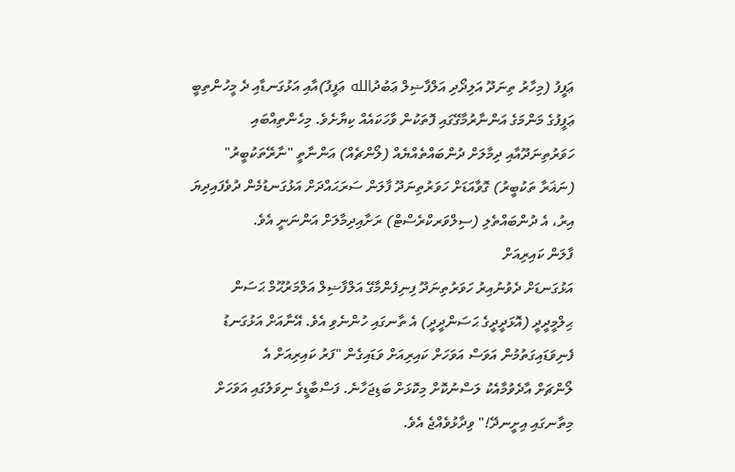ޢަފީފު (މިހާރު ތިނަދޫ އަލިދޯދި އަލްފާޟިލް ޢަބުދުالله ޢަފީފު)އާއި އަޅުގަނޑާއި ދެ މީހުންތިބީ
ޢަފީފުގެ މަންމަގެ އަންނާރުމާގޭގައި ފޮތަކުން ވާހަކައެއް ކިޔާށެވެ. މިހެންތިއްބައި
ހަވަރުތިނަދޫއާއި ދިމާލަށް ދުންބައްތެއްޔެއް (ލޯންޗެއް) އަންނާތީ "ނާރޭތަކުބީރު"
(ނަޣަރާ ތަކުބީރު) ގޮވާއަޑަށް ހަވަރުތިނަދޫ ފާލަން ސަރަޙައްދަށް އަޅުގަނޑުމެން ދުވެފައިދިޔަ
އިރު، އެ ދުންބައްތެލި (ސިލްވަރކްރެސްޓް) ރަށާއިދިމާލަށް އަންނަނީ އެވެ.
ފާލަން ކައިރިއަށް
އަޅުގަނޑަށް ދެވުނުއިރު ހަވަރުތިނަދޫ ފިނިފެންމާގޭ އަލްފާޟިލް އަލްމަރުޙޫމް ޙަސަން
ޙިލްމީދީދީ (އޮޅަދީދީގެ ޙަސަންދީދީ) އެ ތާނގައި ހުންނެވި އެވެ. އޭނާއަށް އަޅުގަނޑު
ފެނިވަޑައިގަތުމުން އަވަސް އަވަހަށް ކައިރިއަށް ވަޑައިގެން "ފަރު ކައިރިއަށް އެ
ލޯންޗަށް އާދެވުމާއެކު ލަސްނުކޮށް މިކޮޅަށް ބަޑިޖަހާނެ. ފަސްބާޑީގެ ނިވަލުގައި އަވަހަށް
މިތާނގައި އިށީނދޭ!" ވިދާޅުވެއްޖެ އެވެ.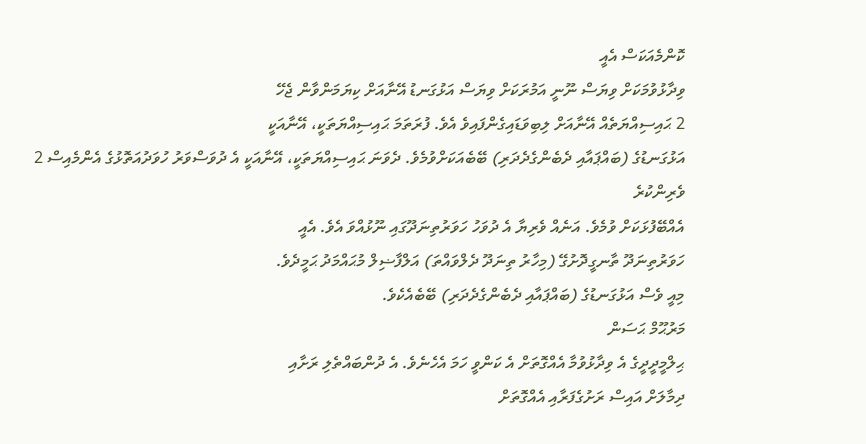ކޮންމެއަކަސް އެއީ
ވިދާޅުވުމަކަށް ވިޔަސް ނޫނީ އަމުރަކަށް ވިޔަސް އަޅުގަނޑު އޭނާއަށް ކިޔަމަންވާން ޖެހޭ
2 ޙައިސިއްޔަތެއް އޭނާއަށް ލިބިވަޑައިގެންފައިވެ އެވެ. ފުރަތަމަ ޙައިސިއްޔަތަކީ، އޭނާއަކީ
އަޅުގަނޑުގެ (ބައްޕައާއި ދެބެންގެދެދަރި) ބޭބެއަކަށްވުމެވެ. ދެވަނަ ޙައިސިއްޔަތަކީ، އޭނާއަކީ އެ ދުވަސްވަރު ހުވަދުއަތޮޅުގެ އެންމެއިސް 2 ވެރިންކުރެ
އެއްބޭފުޅަކަށް ވުމެވެ. އަނެއް ވެރިޔާ އެ ދުވަހު ހަވަރުތިނަދޫގައި ނޫޅުއްވަ އެވެ. އެއީ
ހަވަރުތިނަދޫ ތާނގީދޮށުގޭ (މިހާރު ތިނަދޫ ދެލްވައްތަ) އަލްފާޟިލް މުޙައްމަދު ޙަމީދެވެ.
މިއީ ވެސް އަޅުގަނޑުގެ (ބައްޕައާއި ދެބެންގެދެދަރި) ބޭބެއެކެވެ.
މަރުޙޫމް ޙަސަން
ޙިލްމީދީދީގެ އެ ވިދާޅުވުމާ އެއްގޮތަށް އެ ކަންވީ ހަމަ އެހެނެވެ. އެ ދުންބައްތެލި ރަށާއި
ދިމާލަށް އައިސް ރަށުގެފަރާއި އެއްގޮތަށް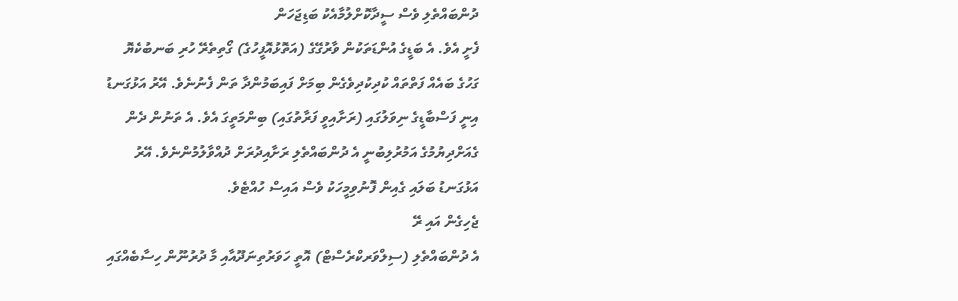ދުންބައްތެލި ވެސް ސީދާކޮށްލުމާއެކު ބަޑިޖަހަން
ފެށީ އެވެ. އެ ބަޑީގެ އުންޑަތަކުން ވާރުގޭގެ (އަތޮޅުއޮފީހުގެ) ގޯތިތެރޭ ހުރި ބަނބުކެޔޮ
ގަހުގެ ބައެއް ފަތްތައް ކުދިކުދިވެގެން ބިމަށް ފައިބަމުންދާ ތަން ފެނުނެވެ. އޭރު އަޅުގަނޑު
އިނީ ފަސްބާޑީގެ ނިވަލުގައި (ރަށާއިވީ ފަރާތުގައި) ބިންމަތީގަ އެވެ. އެ ތަނުން ދެން
ގެއަށްދިޔުމުގެ އަމުރުލިބުނީ އެ ދުންބައްތެލި ރަށާއިދުރަށް ދުއްވާލުމުންނެވެ. އޭރު
އަޅުގަނޑު ބަލައި ގެއިން ފޮނުވިމީހަކު ވެސް އައިސް ހުއްޓެވެ.
ޖެހިގެން އައި ރޭ
އެ ދުންބައްތެލި (ސިލްވަރކްރެސްޓް) އޮތީ ހަވަރުތިނަދޫއާއި މާ ދުރުނޫން ހިސާބެއްގައި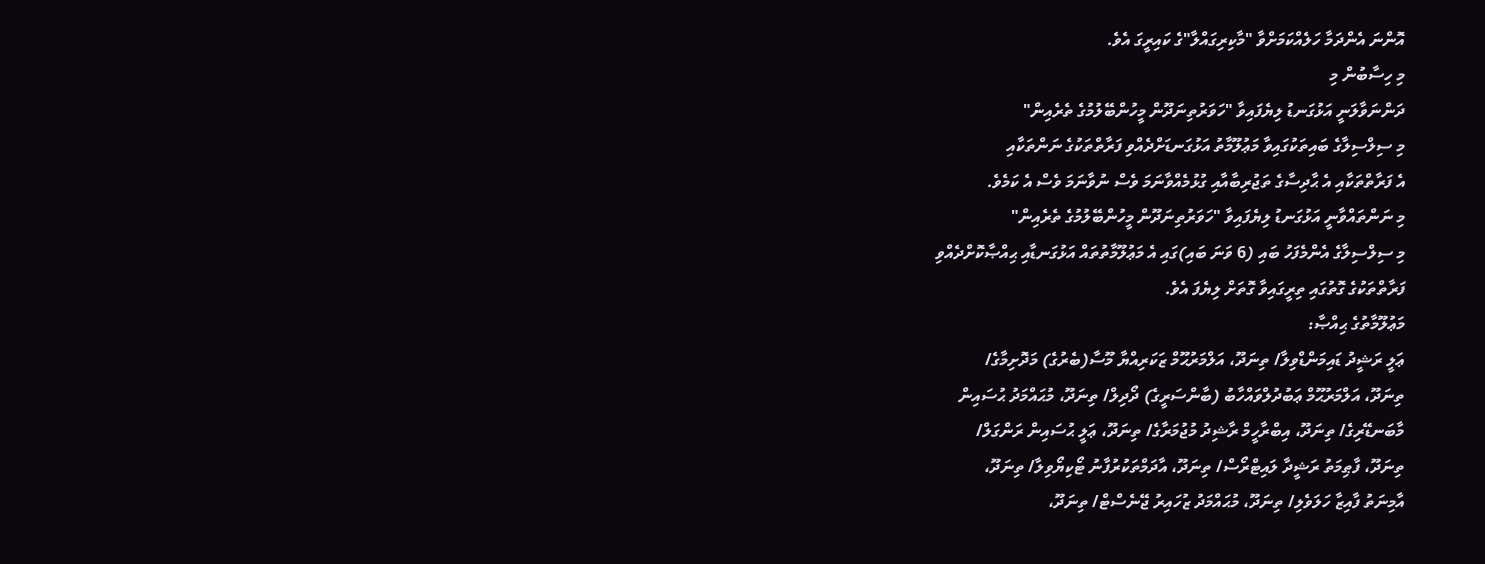އޮންނަ އެންދަމާ ހަލެއްކަމަށްވާ "މާކިރިގައްލާ"ގެ ކައިރީގަ އެވެ.
މި ހިސާބުން މި
ދަންނަވާލަނީ އަޅުގަނޑު ލިޔެފައިވާ "ހަވަރުތިނަދޫން މީހުންބޭލުމުގެ ތެރެއިން"
މި ސިލްސިލާގެ ބައިތަކުގައިވާ މަޢުލޫމާތު އަޅުގަނޑަށްދެއްވި ފަރާތްތަކުގެ ނަންތަކާއި
އެ ފަރާތްތަކާއި އެ ޙާދިސާގެ ތަޖުރިބާއާއި ގުޅުމެއްވާނަމަ ވެސް ނުވާނަމަ ވެސް އެ ކަމެވެ.
މި ނަންތައްވާނީ އަޅުގަނޑު ލިޔެފައިވާ "ހަވަރުތިނަދޫން މީހުންބޭލުމުގެ ތެރެއިން"
މި ސިލްސިލާގެ އެންމެފަހު ބައި (6 ވަނަ ބައި)ގައި އެ މަޢުލޫމާތުތައް އަޅުގަނޑާއި ޙިއްޞާކޮށްދެއްވި
ފަރާތްތަކުގެ ގޮތުގައި ތިރީގައިވާ ގޮތަށް ލިޔެފަ އެވެ.
މަޢުލޫމާތުގެ ޙިއްޞާ:
ޢަލީ ރަޝީދު ޑައިމަންޑްވިލާ/ ތިނަދޫ، އަލްމަރުޙޫމް ޒަކަރިއްޔާ މޫސާ(ބެރުގެ) މަދޮށިމާގެ/
ތިނަދޫ، އަލްމަރުޙޫމް ޢަބުދުލްވައްހާބު (ބާންސަރީގެ) ދޯދިލް/ ތިނަދޫ، މުޙައްމަދު ޙުސައިން
މާބަނޑޭރިގެ/ ތިނަދޫ، އިބްރާހީމް ރާޝިދު މުޖުމަރާގެ/ ތިނަދޫ، ޢަލީ ޙުސައިން ރަންގަލް/
ތިނަދޫ، ފާޠިމަތު ރަޝީދާ ލައިޓްރޯސް/ ތިނަދޫ، އާދަމްތަކުރުފާނު ޓޯކިޔޯވިލާ/ ތިނަދޫ،
އާމިނަތު ފާއިޒާ ހަލަވެލި/ ތިނަދޫ، މުޙައްމަދު ޒުހައިރު ޖޭނެސްޓް/ ތިނަދޫ،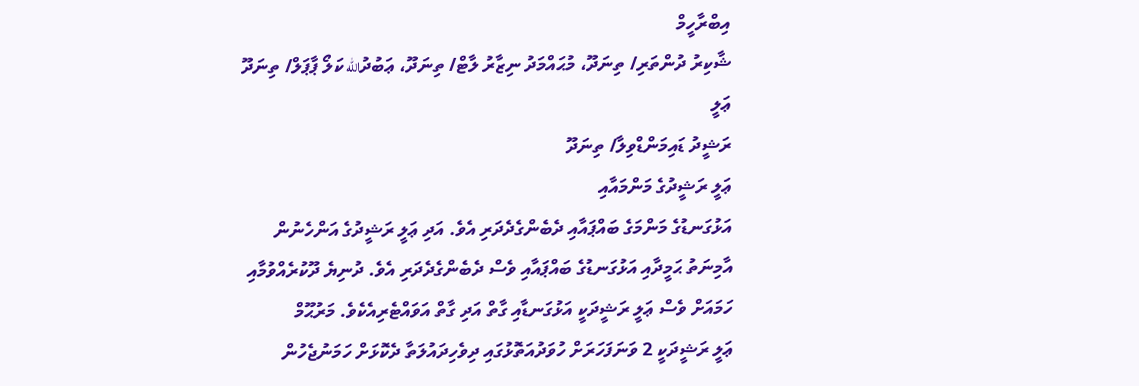އިބްރާހީމް
ޝާކިރު ދުންތަރި/ ތިނަދޫ، މުޙައްމަދު ނިޒާރު ލާޓް/ ތިނަދޫ، ޢަބުދުالله ކަލޯ ޕާޕަލް/ ތިނަދޫ
ޢަލީ
ރަޝީދު ޑައިމަންޑްވިލާ/ ތިނަދޫ
ޢަލީ ރަޝީދުގެ މަންމައާއި
އަޅުގަނޑުގެ މަންމަގެ ބައްޕައާއި ދެބެންގެދެދަރި އެވެ. އަދި ޢަލީ ރަޝީދުގެ އަންހެނުން
އާމިނަތު ޙަމީދާއި އަޅުގަނޑުގެ ބައްޕައާއި ވެސް ދެބެންގެދެދަރި އެވެ. ދުނިޔެ ދޫކުރެއްވުމާއި
ހަމައަށް ވެސް ޢަލީ ރަޝީދަކީ އަޅުގަނޑާއި ގާތް އަދި ގާތް އަވައްޓެރިއެކެވެ. މަރުޙޫމް
ޢަލީ ރަޝީދަކީ 2 ވަނަފަހަރަށް ހުވަދުއަތޮޅުގައި ދިވެހިދައުލަތާ ދެކޮޅަށް ހަމަނުޖެހުން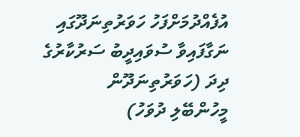އުފެއްދުމަށްފަހު ހަވަރުތިނަދޫގައި ނަގާފައިވާ ސުވައިދީބު ސަރުކާރުގެ ދިދަ (ހަވަރުތިނަދޫން
މީހުންބޭލި ދުވަހު)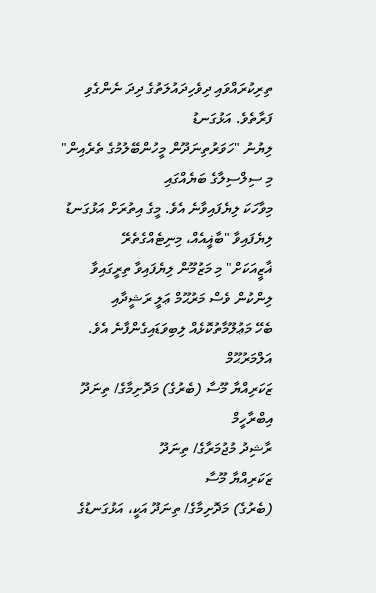ތިރިކުރައްވައި ދިވެހިދައުލަތުގެ ދިދަ ނެންގެވި ފަރާތެވެ. އަޅުގަނޑު
ލިޔުނު "ހަވަރުތިނަދޫން މީހުންބޭލުމުގެ ތެރެއިން" މި ސިލްސިލާގެ ބަޔެއްގައި
މިވާހަކަ ލިޔެފައިވާނެ އެވެ. މީގެ އިތުރަށް އަޅުގަނޑު ލިޔެފައިވާ "ބާޣީއެއް، މިނިޓެއްގެތެރޭ
ޣާޒީއަކަށް" މި މަޒުމޫން ލިޔެފައިވާ ތިރީގައިވާ ލިންކުން ވެސް މަރުޙޫމް ޢަލީ ރަޝީދާއި
ބެހޭ މަޢުލޫމާތުކޮޅެއް ލިބިވަޑައިގެންފާނެ އެވެ.
އަލްމަރުޙޫމް
ޒަކަރިއްޔާ މޫސާ (ބެރުގެ) މަދޮށިމާގެ/ ތިނަދޫ
އިބްރާހީމް
ރާޝިދު މުޖުމަރާގެ/ ތިނަދޫ
ޒަކަރިއްޔާ މޫސާ
(ބެރުގެ) މަދޮށިމާގެ/ ތިނަދޫ އަކީ، އަޅުގަނޑުގެ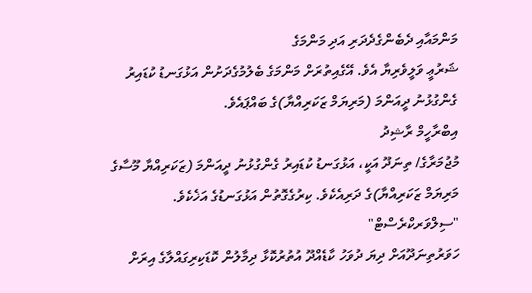މަންމައާއި ދެބެންގެދެދަރި އަދި މަންމަގެ
ޝަރުޢީ ވަލީވެރިޔާ އެވެ. އޭގެއިތުރަށް މަންމަގެ ބެލުމުގެދަށުން އަޅުގަނޑު ކުޑައިރު
ގެންގުޅުނު ދީއަންމަ (މަރިޔަމް ޒަކަރިއްޔާ)ގެ ބައްޕައެވެ.
އިބްރާހީމް ރާޝިދު
މުޖުމަރާގެ/ ތިނަދޫ އަކީ، އަޅުގަނޑު ކުޑައިރު ގެންގުޅުނު ދީއަންމަ (ޒަކަރިއްޔާ މޫސާގެ
މަރިޔަމް ޒަކަރިއްޔާ)ގެ ދަރިއެކެވެ. ކިރުގެގޮތުން އަޅުގަނޑުގެ އަޚެކެވެ.
"ސިލްވަރކްރެސްޓް"
ހަވަރުތިނަދޫއަށް ދިޔަ ދުވަހު ކާޑެއްދޫ އުތުރުކޮޅާ ދިމާލުން ކޮޑަކިރިގައްލާގެ އިރަށް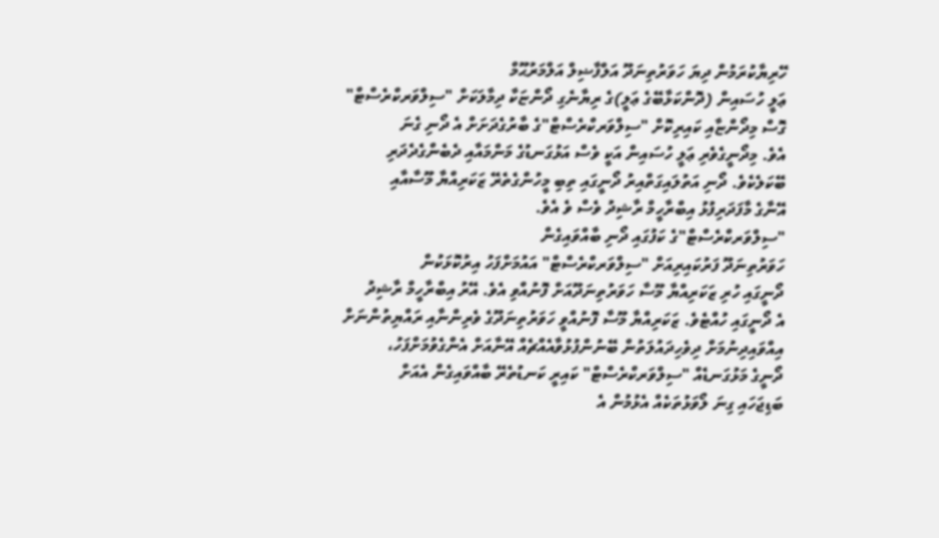ހޭރިޔާކުރަމުން ދިޔަ ހަވަރުތިނަދޫ އަލްފާޟިލް އަލްމަރުޙޫމް
ޢަލީ ހުސައިން (ދޮންކަޅާބޭގެ ޢަލީ)ގެ ރިޔާނެގި ދޯންޏަކާ ދިމާލަކަށް "ސިލްވަރކްރެސްޓް"
ގޮސް މިދޯންޏާއި ކައިރިކޮށް "ސިލްވަރކްރެސްޓް"ގެ ބާރުގެދަށަށް އެ ދޯނި ގެނަ
އެވެ. މިދޯނީގެވެރި ޢަލީ ހުސައިން އަކީ ވެސް އަޅުގަނޑުގެ މަންމައާއި ދެބެންގެދެދަރި
ބޭކަލެކެވެ. ދޯނި އަތުލައިގަތްއިރު ދޯނީގައި ތިބި މީހުންގެތެރޭ ޒަކަރިއްޔާ މޫސާއާއި
އޭނާގެ މާފަދަރިފުޅު އިބްރާހީމް ރާޝިދު ވެސް ވެ އެވެ.
"ސިލްވަރކްރެސްޓް"ގެ ކަފުގައި ދޯނި ބާއްވައިގެން
ހަވަރުތިނަދޫ ފަރުކައިރިއަށް "ސިލްވަރކްރެސްޓް" އައުމަށްފަހު އިރުކޮޅަކުން
ދޯނީގައި ހުރި ޒަކަރިއްޔާ މޫސާ ހަވަރުތިނަދޫއަށް ފޮނުއްވި އެވެ. އޭރު އިބްރާހީމް ރާޝިދު
އެ ދޯނީގައި ހުއްޓެވެ. ޒަކަރިއްޔާ މޫސާ ފޮނުއްވީ ހަވަރުތިނަދޫގެ ވެރިންނާއި ރައްޔިތުންނަށް
އިއްވައިދިނުމަށް ދިވެހިދައުލަތުން ބޭނުންފުޅުވާއެއްޗެއް އޭނާއަށް އެންގެވުމަށްފަހު،
ދޯނީގެ މަޅުގަނޑެއް "ސިލްވަރކްރެސްޓް" ކައިރީ ކަނޑުތެރޭ ބާއްވައިގެން އެއަށް
ބަޑިޖަހައި ގިނަ ލޯވަޅުތަކެއް އެޅުމުން އެ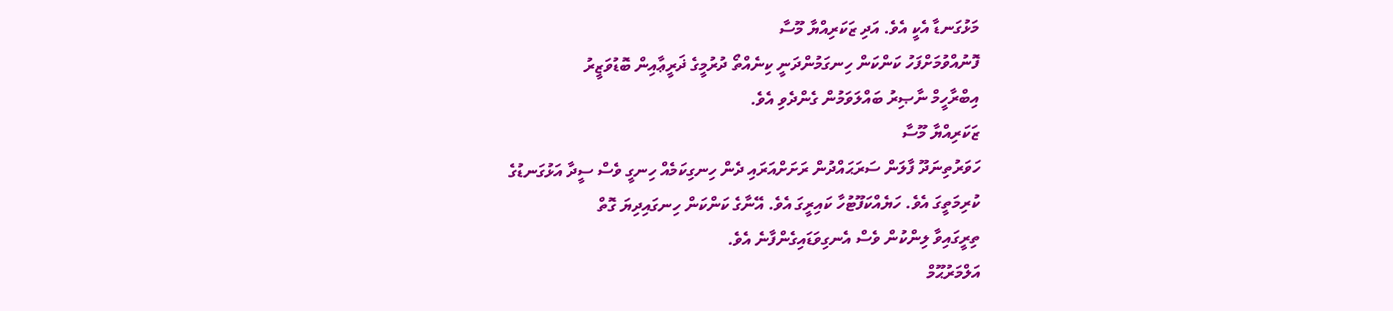މަޅުގަނޑާ އެކީ އެވެ. އަދި ޒަކަރިއްޔާ މޫސާ
ފޮނުއްވުމަށްފަހު ކަންކަން ހިނގަމުންދަނީ ކިނެއްތޯ ދުރުމީގެ ޛަރީޢާއިން ބޮޑުވަޒީރު
އިބްރާހީމް ނާޞިރު ބައްލަވަމުން ގެންދެވި އެވެ.
ޒަކަރިއްޔާ މޫސާ
ހަވަރުތިނަދޫ ފާލަން ސަރަޙައްދުން ރަށަށްއަރައި ދެން ހިނގިކަމެއް ހިނގީ ވެސް ސީދާ އަޅުގަނޑުގެ
ކުރިމަތީގަ އެވެ. ހަޔެއްކަފޫޓުހާ ކައިރީގަ އެވެ. އޭނާގެ ކަންކަން ހިނގައިދިޔަ ގޮތް
ތިރީގައިވާ ލިންކުން ވެސް އެނގިވަޑައިގެންފާނެ އެވެ.
އަލްމަރުޙޫމް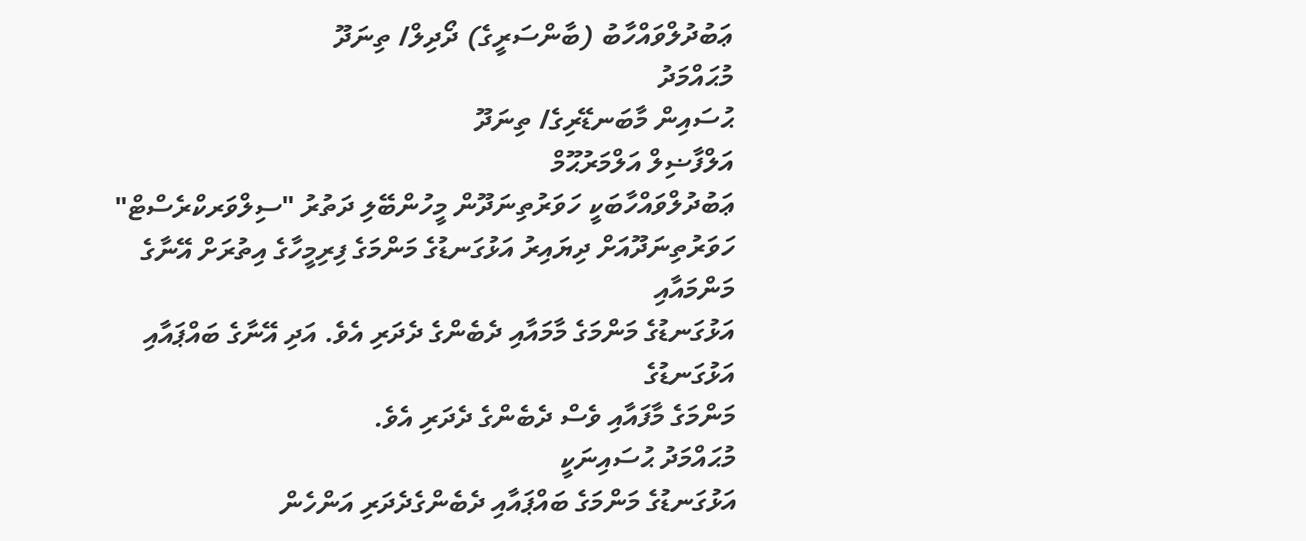ޢަބުދުލްވައްހާބު (ބާންސަރީގެ) ދޯދިލް/ ތިނަދޫ
މުޙައްމަދު
ޙުސައިން މާބަނޑޭރިގެ/ ތިނަދޫ
އަލްފާޟިލް އަލްމަރުޙޫމް
ޢަބުދުލްވައްހާބަކީ ހަވަރުތިނަދޫން މީހުންބޭލި ދަތުރު "ސިލްވަރކްރެސްޓް"
ހަވަރުތިނަދޫއަށް ދިޔައިރު އަޅުގަނޑުގެ މަންމަގެ ފިރިމީހާގެ އިތުރަށް އޭނާގެ މަންމައާއި
އަޅުގަނޑުގެ މަންމަގެ މާމައާއި ދެބެންގެ ދެދަރި އެވެ. އަދި އޭނާގެ ބައްޕައާއި އަޅުގަނޑުގެ
މަންމަގެ މާފައާއި ވެސް ދެބެންގެ ދެދަރި އެވެ.
މުޙައްމަދު ޙުސައިނަކީ
އަޅުގަނޑުގެ މަންމަގެ ބައްޕައާއި ދެބެންގެދެދަރި އަންހެން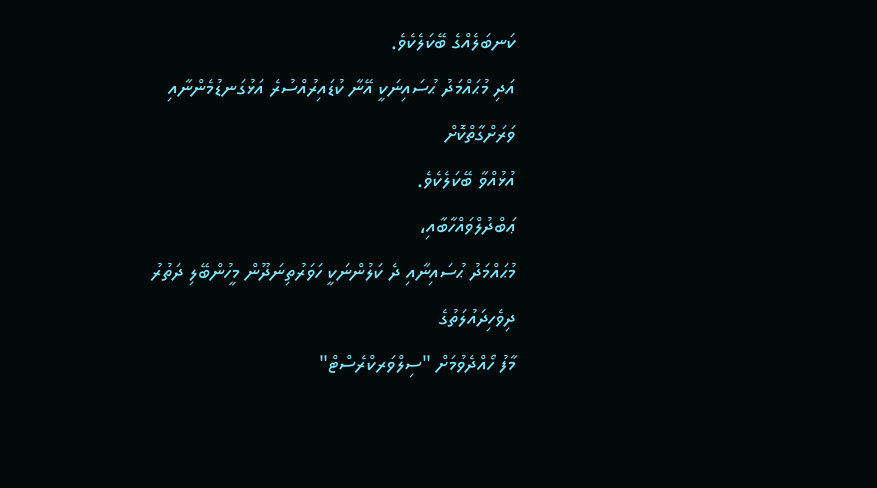ކަނބަލެއްގެ ބޭކަލެކެވެ.
އަދި މުޙައްމަދު ޙުސައިނަކީ އޭނާ ކުޑައިރުއްސުރެ އަޅުގަނޑުމެންނާއި ވަރަށްގާތްކޮށް
އުޅުއްވާ ބޭކަލެކެވެ.
ޢަބްދުލްވައްހާބާއި،
މުޙައްމަދު ޙުސައިނާއި ދެ ކަލުންނަކީ ހަވަރުތިނަދޫން މީހުންބޭލި ދަތުރު ދިވެހިދައުލަތުގެ
މާފު ހޯއްދެވުމަށް "ސިލްވަރކްރެސްޓް"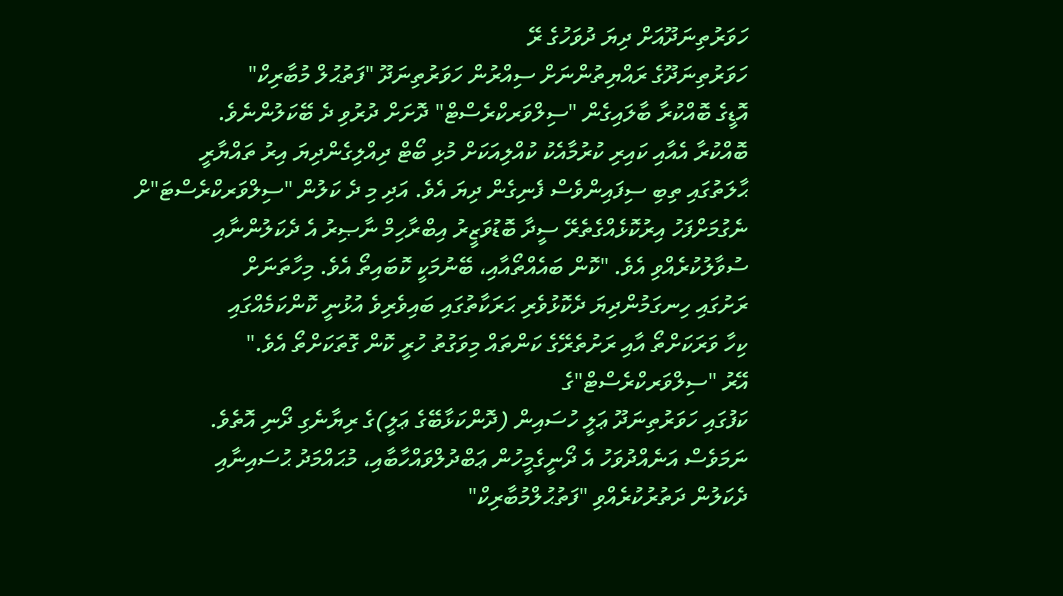ހަވަރުތިނަދޫއަށް ދިޔަ ދުވަހުގެ ރޭ
ހަވަރުތިނަދޫގެ ރައްޔިތުންނަށް ސިއްރުން ހަވަރުތިނަދޫ "ފަތުޙުލް މުބާރިކް"
އޮޑީގެ ބޮއްކުރާ ބާލައިގެން "ސިލްވަރކްރެސްޓް" ދޮށަށް ދުރުވި ދެ ބޭކަލުންނެވެ.
ބޮއްކުރާ އެއާއި ކައިރި ކުރުމާއެކު ކުއްލިއަކަށް މުޅި ބޯޓް ދިއްލިގެންދިޔަ އިރު ތައްޔާރީ
ޙާލަތުގައި ތިބި ސިފައިންވެސް ފެނިގެން ދިޔަ އެވެ. އަދި މި ދެ ކަލުން "ސިލްވަރކްރެސްޓަ"ށް
ނެގުމަށްފަހު އިރުކޮޅެއްގެތެރޭ ސީދާ ބޮޑުވަޒީރު އިބްރާހިމް ނާޞިރު އެ ދެކަލުންނާއި
ސުވާލުކުރެއްވި އެވެ. "ކޮން ބައެއްތޯއާއި، ބޭނުމަކީ ކޮބައިތޯ އެވެ. މިހާތަނަށް
ރަށުގައި ހިނގަމުންދިޔަ ދެކޮޅުވެރި ޙަރަކާތުގައި ބައިވެރިވެ އުޅުނީ ކޮންކަމެއްގައި
ކިހާ ވަރަކަށްތޯ އާއި ރަށުތެރޭގެ ކަންތައް މިވަގުތު ހުރީ ކޮން ގޮތަކަށްތޯ އެވެ."
އޭރު "ސިލްވަރކްރެސްޓް"ގެ
ކަފުގައި ހަވަރުތިނަދޫ ޢަލީ ހުސައިން (ދޮންކަޅާބޭގެ ޢަލީ)ގެ ރިޔާނެގި ދޯނި އޮތެވެ.
ނަމަވެސް އަނެއްދުވަހު އެ ދޯނީގެމީހުން ޢަބްދުލްވައްހާބާއި، މުޙައްމަދު ޙުސައިނާއި
ދެކަލުން ދަތުރުކުރެއްވި "ފަތުޙުލްމުބާރިކް"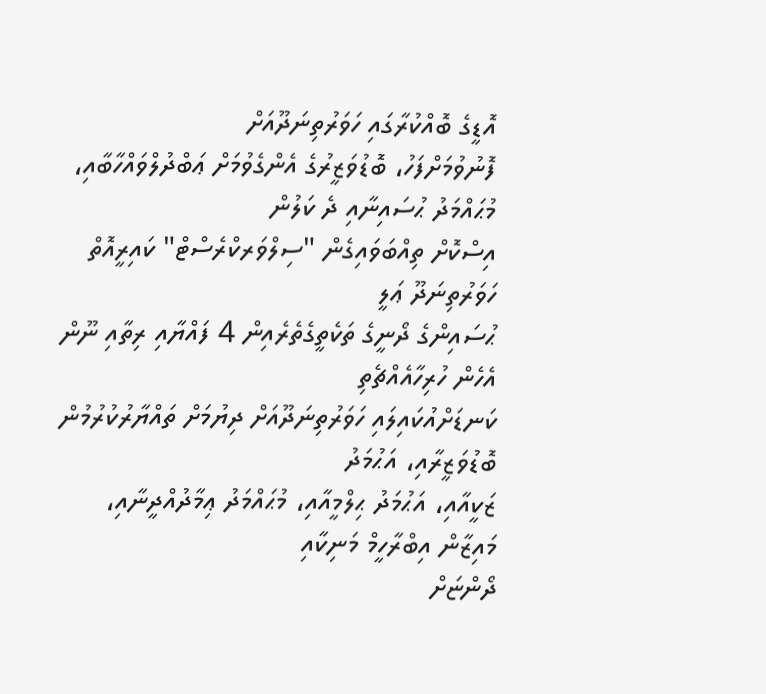އޮޑީގެ ބޮއްކުރާގައި ހަވަރުތިނަދޫއަށް
ފޮނުވުމަށްފަހު، ބޮޑުވަޒީރުގެ އެންގެވުމަށް ޢަބްދުލްވައްހާބާއި، މުޙައްމަދު ޙުސައިނާއި ދެ ކަލުން
އިސްކޮށް ތިއްބަވައިގެން "ސިލްވަރކްރެސްޓް" ކައިރީއޮތް ހަވަރުތިނަދޫ ޢަލީ
ޙުސައިންގެ ދޯނީގެ ތަކެތީގެތެރެއިން 4 ފައްޔާއި ރިތާއި ނޫން އެހެން ހުރިހާއެއްޗެތި
ކަނޑަށްއުކައިލައި ހަވަރުތިނަދޫއަށް ދިޔުމަށް ތައްޔާރުކުރުމުން ބޮޑުވަޒީރާއި، އަޙުމަދު
ޒަކީއާއި، އަޙުމަދު ޙިލްމީއާއި، މުޙައްމަދު ޢިމާދުއްދީނާއި، މައިޒާން އިބްރާހީމް މަނިކާއި
ދޯންޏަށް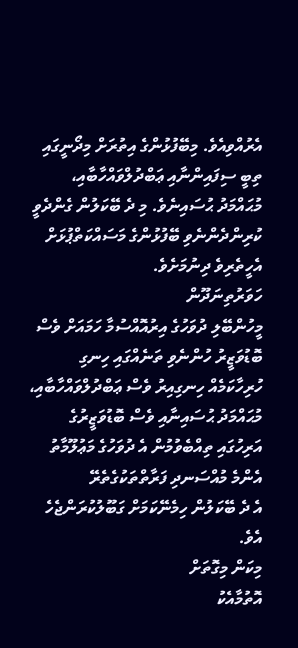އެރުއްވިއެވެ. މިބޭފުޅުންގެ އިތުރަށް މިދޯނީގައި ތިބީ ސިފައިންނާއި ޢަބްދުލްވައްހާބާއި،
މުޙައްމަދު ޙުސައިނެވެ. މި ދެ ބޭކަލުން ގެންދެވީ ކުރިންދެންނެވި ބޭފުޅުންގެ މަސައްކަތްޕުޅަށް
އެހީތެރިވެ ދިނުމަށެވެ.
ހަވަރުތިނަދޫން
މީހުންބޭލި ދުވަހުގެ އިރުއޮއްސުމާ ހަމައަށް ވެސް ބޮޑުވަޒީރު ހުންނެވި ތަނެއްގައި ހިނގި
ހުރިހާކަމެއް ހިނގިއިރު ވެސް ޢަބްދުލްވައްހާބާއި، މުޙައްމަދު ޙުސައިނާއި ވެސް ބޮޑުވަޒީރުގެ
އަރިހުގައި ތިއްބެވުމުން އެ ދުވަހުގެ މަޢުލޫމާތު އެންމެ މުއްސަނދި ފަރާތްތަކުގެތެރޭ
އެ ދެ ބޭކަލުން ހިމެނޭކަމަށް ގަބޫލުކުރަންޖެހެ އެވެ.
މިކަން މިގޮތަށް
އޮތުމާއެކު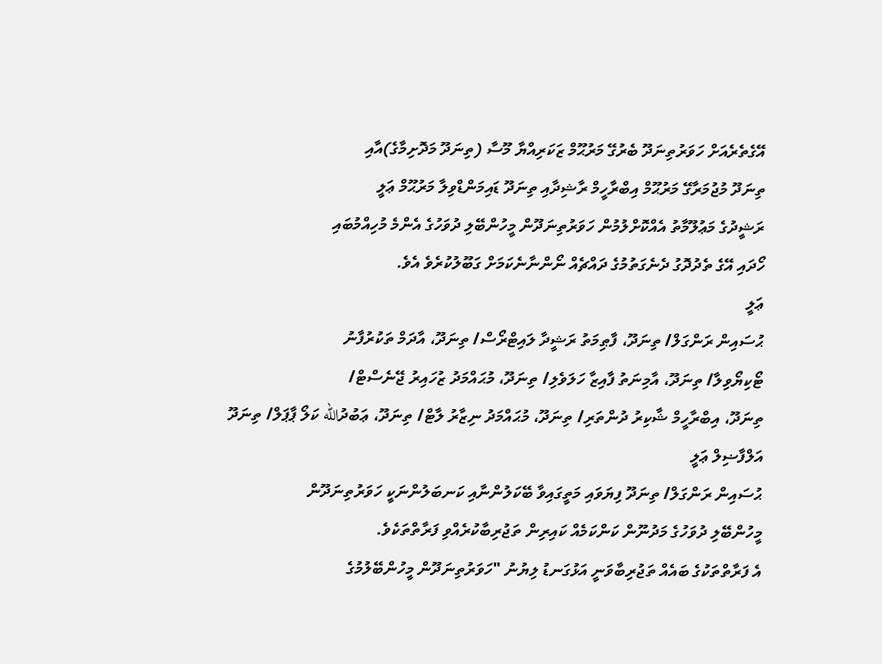އޭގެތެރެއަށް ހަވަރުތިނަދޫ ބެރުގޭ މަރުޙޫމް ޒަކަރިއްޔާ މޫސާ (ތިނަދޫ މަދޮށިމާގެ)އާއި
ތިނަދޫ މުޖުމަރާގޭ މަރުޙޫމް އިބްރާހީމް ރާޝިދާއި ތިނަދޫ ޑައިމަންޑްވިލާ މަރުޙޫމް ޢަލީ
ރަޝީދުގެ މަޢުލޫމާތު އެއްކޮށްލުމުން ހަވަރުތިނަދޫން މީހުންބޭލި ދުވަހުގެ އެންމެ މުހިއްމުބައި
ހޯދައި އޭގެ ތެދުދޮގު ދެނެގަތުމުގެ ދައްޗެއް ނޯންނާނެކަމަށް ގަބޫލުކުރެވެ އެވެ.
ޢަލީ
ޙުސައިން ރަންގަލް/ ތިނަދޫ، ފާޠިމަތު ރަޝީދާ ލައިޓްރޯސް/ ތިނަދޫ، އާދަމް ތަކުރުފާނު
ޓޯކިޔޯވިލާ/ ތިނަދޫ، އާމިނަތު ފާއިޒާ ހަލަވެލި/ ތިނަދޫ، މުޙައްމަދު ޒުހައިރު ޖޭނެސްޓް/
ތިނަދޫ، އިބްރާހީމް ޝާކިރު ދުންތަރި/ ތިނަދޫ، މުޙައްމަދު ނިޒާރު ލާޓް/ ތިނަދޫ، ޢަބުދުالله ކަލޯ ޕާޕަލް/ ތިނަދޫ
އަލްފާޟިލް ޢަލީ
ޙުސައިން ރަންގަލް/ ތިނަދޫ ފިޔަވައި މަތީގައިވާ ބޭކަލުންނާއި ކަނބަލުންނަކީ ހަވަރުތިނަދޫން
މީހުންބޭލި ދުވަހުގެ މަދުނޫން ކަންކަމެއް ކައިރިން ތަޖުރިބާކުރެއްވި ފަރާތްތަކެވެ.
އެ ފަރާތްތަކުގެ ބައެއް ތަޖުރިބާވަނީ އަޅުގަނޑު ލިޔުނު "ހަވަރުތިނަދޫން މީހުންބޭލުމުގެ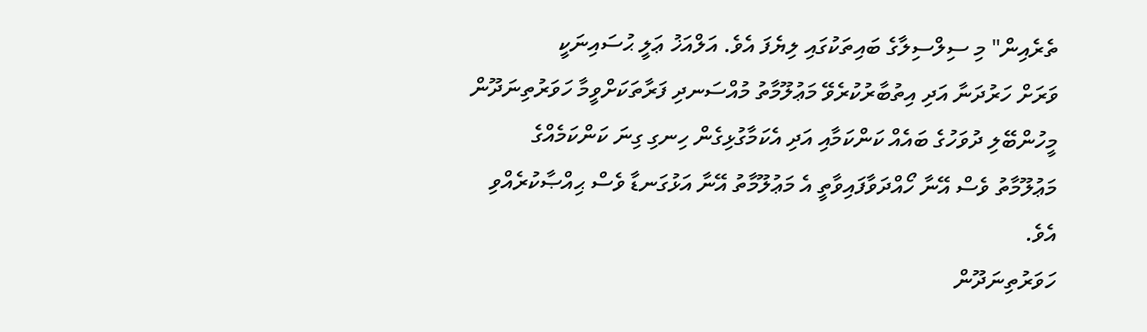ތެރެއިން" މި ސިލްސިލާގެ ބައިތަކުގައި ލިޔެފަ އެވެ. އަލްއަޚު ޢަލީ ޙުސައިނަކީ
ވަރަށް ހަރުދަނާ އަދި އިތުބާރުކުރެވޭ މަޢުލޫމާތު މުއްސަނދި ފަރާތަކަށްވީމާ ހަވަރުތިނަދޫން
މީހުންބޭލި ދުވަހުގެ ބައެއް ކަންކަމާއި އަދި އެކަމާގުޅިގެން ހިނގި ގިނަ ކަންކަމެއްގެ
މަޢުލޫމާތު ވެސް އޭނާ ހޯއްދަވާފައިވާތީ އެ މަޢުލޫމާތު އޭނާ އަޅުގަނޑާ ވެސް ޙިއްޞާކުރެއްވި
އެވެ.
ހަވަރުތިނަދޫން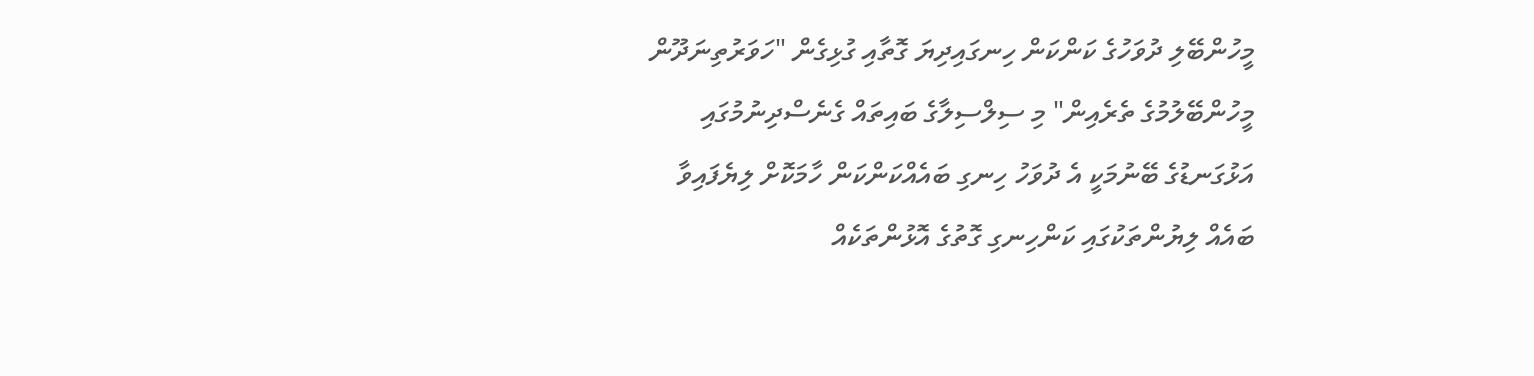މީހުންބޭލި ދުވަހުގެ ކަންކަން ހިނގައިދިޔަ ގޮތާއި ގުޅިގެން "ހަވަރުތިނަދޫން މީހުންބޭލުމުގެ ތެރެއިން" މި ސިލްސިލާގެ ބައިތައް ގެނެސްދިނުމުގައި އަޅުގަނޑުގެ ބޭނުމަކީ އެ ދުވަހު ހިނގި ބައެއްކަންކަން ހާމަކޮށް ލިޔެފައިވާ ބައެއް ލިޔުންތަކުގައި ކަންހިނގި ގޮތުގެ އޮޅުންތަކެއް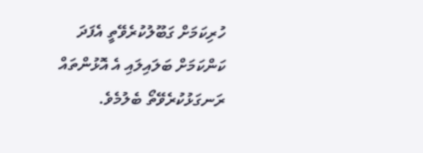ހުރިކަމަށް ގަބޫލުކުރެވޭތީ އެފަދަ ކަންކަމަށް ބަލައިލައި އެ އޮޅުންތައް ރަނގަޅުކުރެވޭތޯ ބެލުމެވެ.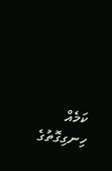ކަމެއް ހިނގިގޮތުގެ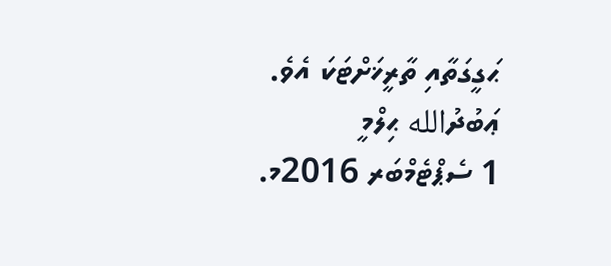ޙަގީގަތާއި ތާރީޚަށްޓަކަ އެވެ.
ޢަބުދުالله ޙިލްމީ
1 ސެޕްޓެމްބަރ 2016މ.